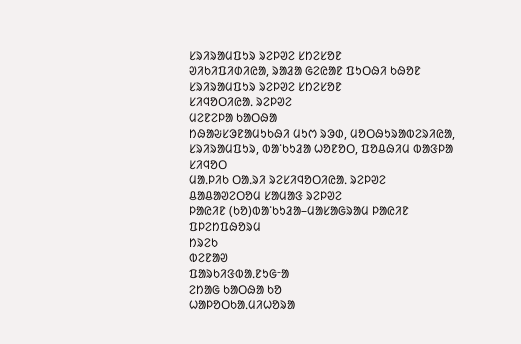ᱥᱨᱤᱨᱟᱢᱯᱩᱨ ᱨᱮᱞᱣᱮ ᱥᱴᱮᱥᱚᱱ
ᱣᱤᱠᱤᱯᱤᱰᱤᱭᱟ, ᱨᱟᱲᱟ ᱜᱮᱭᱟᱱ ᱯᱩᱛᱷᱤ ᱠᱷᱚᱱ
ᱥᱨᱤᱨᱟᱢᱯᱩᱨ ᱨᱮᱞᱣᱮ ᱥᱴᱮᱥᱚᱱ
ᱥᱤᱧᱚᱛᱤᱭᱟᱹ ᱨᱮᱞᱣᱮ
ᱢᱮᱱᱮᱞᱟ ᱠᱟᱛᱷᱟ
ᱴᱷᱟᱶᱥᱳᱱᱟᱢᱩᱠᱷᱤ ᱢᱩᱬ ᱨᱳᱰ, ᱢᱚᱛᱷᱩᱨᱟᱵᱮᱨᱤᱭᱟ, ᱥᱨᱤᱨᱟᱢᱯᱩᱨ, ᱵᱟᱸᱠᱩᱲᱟ ᱦᱚᱱᱚᱛ, ᱯᱚᱪᱷᱤᱢ ᱵᱟᱝᱞᱟ
ᱥᱤᱧᱚᱛ
ᱢᱟᱹᱞᱤᱠ ᱛᱟᱹᱨᱤ ᱨᱮᱥᱤᱧᱚᱛᱤᱭᱟᱹ ᱨᱮᱞᱣᱮ
ᱪᱟᱪᱟᱣᱮᱛᱚᱢ ᱥᱟᱢᱟᱝ ᱨᱮᱞᱣᱮ
ᱞᱟᱭᱤᱱ (ᱠᱚ)ᱵᱟᱸᱠᱩᱲᱟ–ᱢᱟᱥᱟᱜᱨᱟᱢ ᱞᱟᱭᱤᱱ
ᱯᱞᱮᱴᱯᱷᱚᱨᱢ
ᱴᱨᱮᱠ
ᱵᱮᱱᱟᱣ
ᱯᱟᱨᱠᱤᱝᱵᱟᱹᱱᱩᱜᱼᱟ
ᱮᱴᱟᱜ ᱠᱟᱛᱷᱟ ᱠᱚ
ᱦᱟᱞᱚᱛᱠᱟᱹᱢᱤᱦᱚᱨᱟ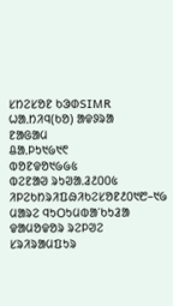ᱥᱴᱮᱥᱚᱱ ᱠᱳᱰSIMR
ᱦᱟᱹᱴᱤᱧ(ᱠᱚ) ᱟᱫᱽᱨᱟ
ᱱᱟᱜᱟᱢ
ᱪᱟᱹᱞᱩ᱑᱙᱑᱖
ᱵᱚᱱᱫᱚ᱑᱙᱙᱕
ᱵᱮᱱᱟᱣ ᱨᱩᱣᱟᱹᱲ᱒᱐᱐᱕
ᱤᱞᱮᱠᱴᱨᱤᱯᱷᱤᱠᱮᱥᱚᱱ᱒᱐᱑᱘–᱑᱙
ᱢᱟᱨᱮ ᱧᱩᱛᱩᱢᱵᱟᱸᱠᱩᱲᱟ ᱫᱟᱢᱚᱫᱚᱨ ᱨᱮᱞᱣᱮ
ᱥᱨᱤᱨᱟᱢᱯᱩᱨ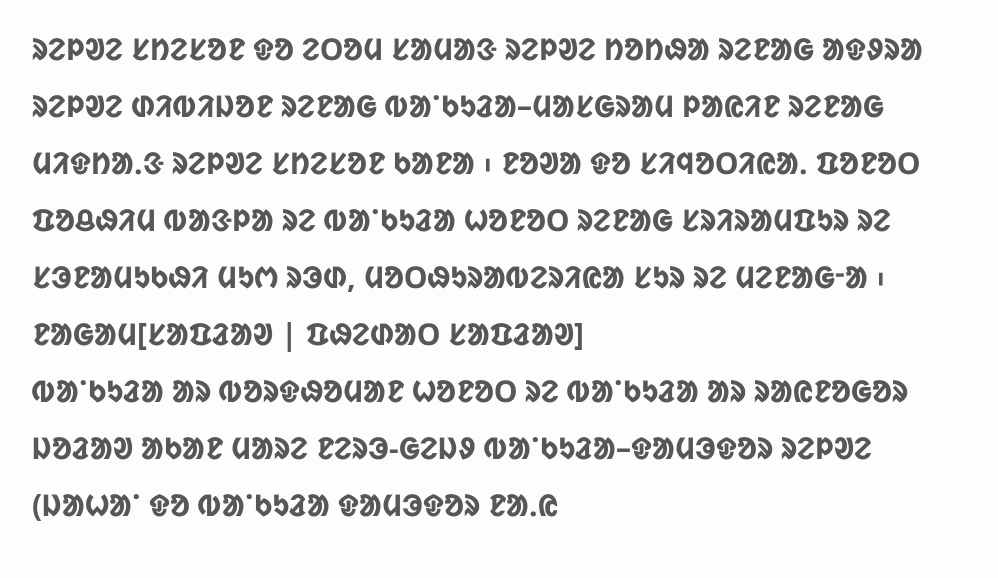ᱨᱮᱞᱣᱮ ᱥᱴᱮᱥᱚᱱ ᱫᱚ ᱮᱛᱚᱢ ᱥᱟᱢᱟᱝ ᱨᱮᱞᱣᱮ ᱴᱚᱴᱷᱟ ᱨᱮᱱᱟᱜ ᱟᱫᱽᱨᱟ ᱨᱮᱞᱣᱮ ᱰᱤᱵᱤᱡᱚᱱ ᱨᱮᱱᱟᱜ ᱵᱟᱸᱠᱩᱲᱟ–ᱢᱟᱥᱜᱨᱟᱢ ᱞᱟᱭᱤᱱ ᱨᱮᱱᱟᱜ ᱢᱤᱫᱴᱟᱹᱝ ᱨᱮᱞᱣᱮ ᱥᱴᱮᱥᱚᱱ ᱠᱟᱱᱟ ᱾ ᱱᱚᱣᱟ ᱫᱚ ᱥᱤᱧᱚᱛᱤᱭᱟᱹ ᱯᱚᱱᱚᱛ ᱯᱚᱪᱷᱤᱢ ᱵᱟᱝᱞᱟ ᱨᱮ ᱵᱟᱸᱠᱩᱲᱟ ᱦᱚᱱᱚᱛ ᱨᱮᱱᱟᱜ ᱥᱨᱤᱨᱟᱢᱯᱩᱨ ᱨᱮ ᱥᱳᱱᱟᱢᱩᱠᱷᱤ ᱢᱩᱬ ᱨᱳᱰ, ᱢᱚᱛᱷᱩᱨᱟᱵᱮᱨᱤᱭᱟ ᱥᱩᱨ ᱨᱮ ᱢᱮᱱᱟᱜᱼᱟ ᱾
ᱱᱟᱜᱟᱢ[ᱥᱟᱯᱲᱟᱣ | ᱯᱷᱮᱰᱟᱛ ᱥᱟᱯᱲᱟᱣ]
ᱵᱟᱸᱠᱩᱲᱟ ᱟᱨ ᱵᱚᱨᱫᱷᱚᱢᱟᱱ ᱦᱚᱱᱚᱛ ᱨᱮ ᱵᱟᱸᱠᱩᱲᱟ ᱟᱨ ᱨᱟᱭᱱᱚᱜᱚᱨ ᱡᱚᱲᱟᱣ ᱟᱠᱟᱱ ᱢᱟᱨᱮ ᱱᱮᱨᱳ-ᱜᱮᱡᱽ ᱵᱟᱸᱠᱩᱲᱟ–ᱫᱟᱢᱳᱫᱚᱨ ᱨᱮᱞᱣᱮ (ᱡᱟᱦᱟᱸ ᱫᱚ ᱵᱟᱸᱠᱩᱲᱟ ᱫᱟᱢᱳᱫᱚᱨ ᱱᱟᱹᱭ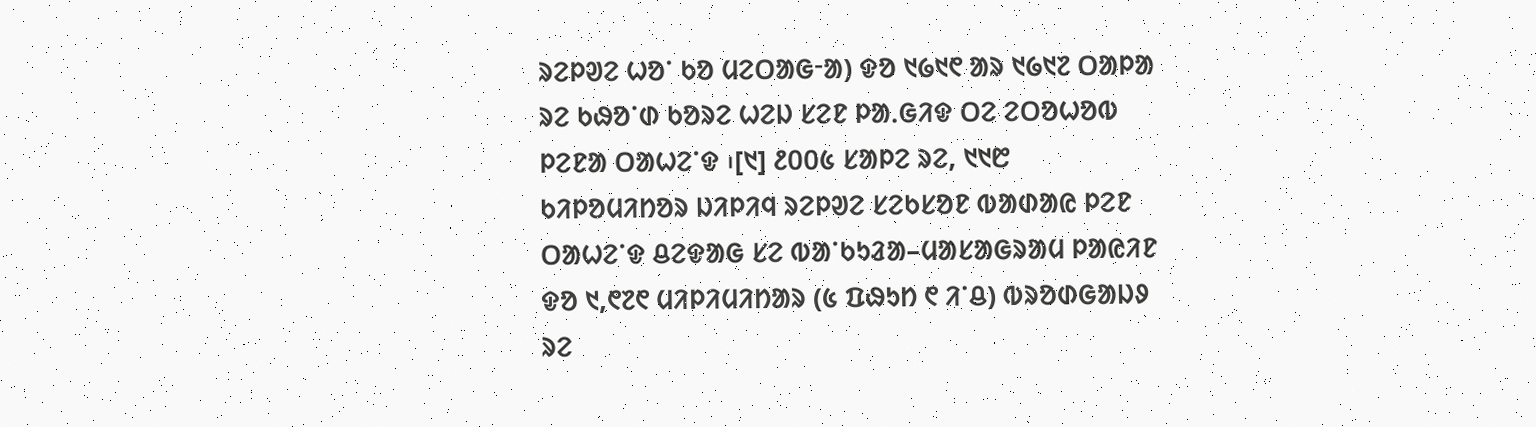ᱨᱮᱞᱣᱮ ᱦᱚᱸ ᱠᱚ ᱢᱮᱛᱟᱜᱼᱟ) ᱫᱚ ᱑᱙᱑᱖ ᱟᱨ ᱑᱙᱑᱗ ᱛᱟᱞᱟ ᱨᱮ ᱠᱷᱚᱸᱰ ᱠᱚᱨᱮ ᱦᱮᱡ ᱥᱮᱱ ᱞᱟᱹᱜᱤᱫ ᱛᱮ ᱮᱛᱚᱦᱚᱵ ᱞᱮᱱᱟ ᱛᱟᱦᱮᱸᱫ ᱾[᱑] ᱒᱐᱐᱕ ᱥᱟᱞᱮ ᱨᱮ, ᱑᱑᱘ ᱠᱤᱞᱚᱢᱤᱴᱚᱨ ᱡᱤᱞᱤᱧ ᱨᱮᱞᱣᱮ ᱥᱮᱠᱥᱚᱱ ᱵᱟᱰᱟᱭ ᱞᱮᱱ ᱛᱟᱦᱮᱸᱫ ᱪᱮᱫᱟᱜ ᱥᱮ ᱵᱟᱸᱠᱩᱲᱟ–ᱢᱟᱥᱟᱜᱨᱟᱢ ᱞᱟᱭᱤᱱ ᱫᱚ ᱑,᱖᱗᱖ ᱢᱤᱞᱤᱢᱤᱴᱟᱨ (᱕ ᱯᱷᱩᱴ ᱖ ᱤᱸᱪ) ᱵᱨᱚᱰᱜᱟᱡᱽ ᱨᱮ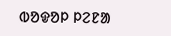ᱵᱚᱫᱚᱞ ᱞᱮᱱᱟ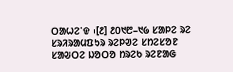ᱛᱟᱦᱮᱸᱫ ᱾[᱒] ᱒᱐᱑᱘–᱑᱙ ᱥᱟᱞᱮ ᱨᱮ ᱥᱨᱤᱨᱟᱢᱯᱩᱨ ᱨᱮᱞᱣᱮ ᱥᱴᱮᱥᱚᱱ ᱥᱟᱶᱛᱮ ᱡᱚᱛᱚ ᱴᱨᱮᱠ ᱨᱮᱱᱟᱜ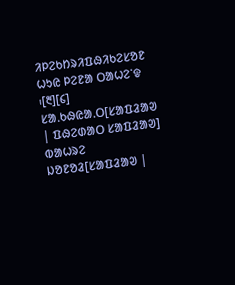ᱤᱞᱮᱠᱴᱨᱤᱯᱷᱤᱠᱮᱥᱚᱱ ᱦᱩᱭ ᱞᱮᱱᱟ ᱛᱟᱦᱮᱸᱫ ᱾[᱓][᱔]
ᱥᱟᱹᱠᱷᱭᱟᱹᱛ[ᱥᱟᱯᱲᱟᱣ | ᱯᱷᱮᱰᱟᱛ ᱥᱟᱯᱲᱟᱣ]
ᱵᱟᱦᱨᱮ ᱡᱚᱱᱚᱲ[ᱥᱟᱯᱲᱟᱣ |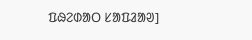ᱯᱷᱮᱰᱟᱛ ᱥᱟᱯᱲᱟᱣ]